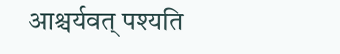आश्चर्यवत् पश्यति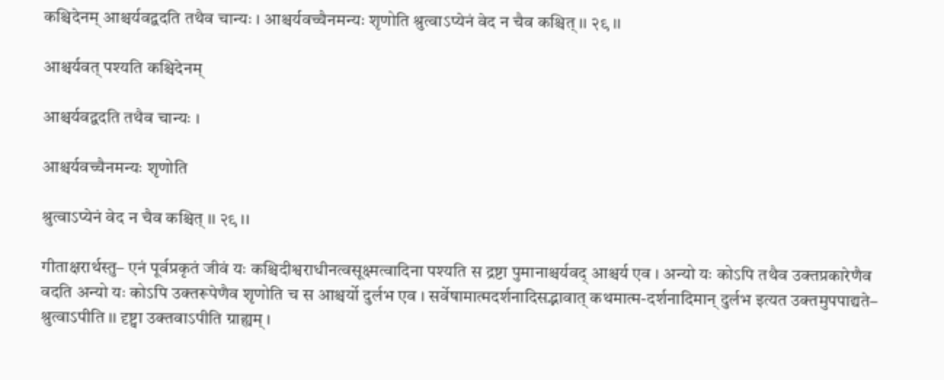कश्चिदेनम् आश्चर्यवद्वदति तथैव चान्यः । आश्चर्यवच्चैनमन्यः शृणोति श्रुत्वाऽप्येनं वेद न चैव कश्चित् ।। २९ ।।

आश्चर्यवत् पश्यति कश्चिदेनम्

आश्चर्यवद्वदति तथैव चान्यः ।

आश्चर्यवच्चैनमन्यः शृणोति

श्रुत्वाऽप्येनं वेद न चैव कश्चित् ।। २९ ।।

गीताक्षरार्थस्तु– एनं पूर्वप्रकृतं जीवं यः कश्चिदीश्वराधीनत्वसूक्ष्मत्वादिना पश्यति स द्रष्टा पुमानाश्चर्यवद् आश्चर्य एव । अन्यो यः कोऽपि तथैव उक्तप्रकारेणैव वदति अन्यो यः कोऽपि उक्तरूपेणैव शृणोति च स आश्चर्यो दुर्लभ एव । सर्वेषामात्मदर्शनादिसद्भावात् कथमात्म-दर्शनादिमान् दुर्लभ इत्यत उक्तमुपपाद्यते– श्रुत्वाऽपीति ।। दृष्ट्वा उक्तवाऽपीति ग्राह्यम् ।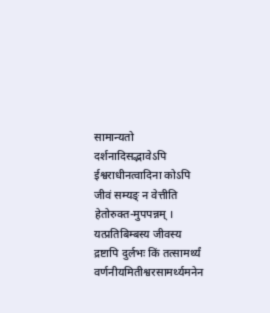सामान्यतो दर्शनादिसद्भावेऽपि ईश्वराधीनत्वादिना कोऽपि जीवं सम्यङ् न वेत्तीति हेतोरुक्त-मुपपन्नम् । यत्प्रतिबिम्बस्य जीवस्य द्रष्टापि दुर्लभः किं तत्सामर्थ्यं वर्णनीयमितीश्वरसामर्थ्यमनेन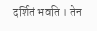दर्शितं भवति । तेन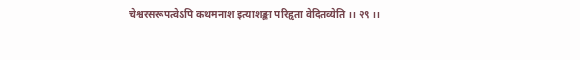चेश्वरसरूपत्वेऽपि कथमनाश इत्याशङ्का परिहृता वेदितव्येति ।। २९ ।।